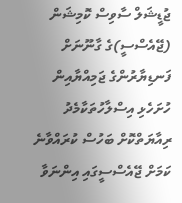ޖުޑީޝަލް ސާވިސް ކޮމިޝަން (ޖޭއެސްސީ)ގެ ގާނޫނަށް ފަނޑިޔާރުންގެ ޖަމިއްޔާއިން ހުށަހެޅި އިސްލާހުތަކާމެދު ރިއާޔަތްކޮށް ބަހުސް ކުރައްވާނެ ކަމަށް ޖޭއެސްސީގައި އިންނަވާ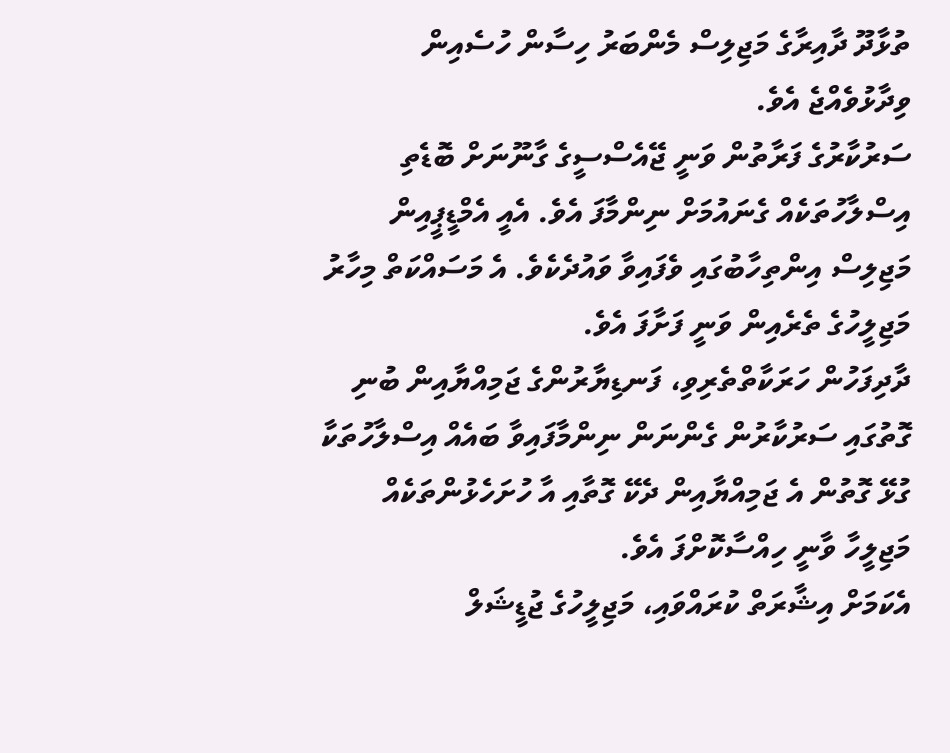ތުޅާދޫ ދާއިރާގެ މަޖިލިސް މެންބަރު ހިސާން ހުސެއިން ވިދާޅުވެއްޖެ އެވެ.
ސަރުކާރުގެ ފަރާތުން ވަނީ ޖޭއެސްސީގެ ގާނޫނަށް ބޮޑެތި އިސްލާހުތަކެއް ގެނައުމަށް ނިންމާފަ އެވެ. އެއީ އެމްޑީޕީއިން މަޖިލިސް އިންތިހާބުގައި ވެފައިވާ ވައުދެކެވެ. އެ މަސައްކަތް މިހާރު މަޖިލީހުގެ ތެރެއިން ވަނީ ފަށާފަ އެވެ.
ދާދިފަހުން ހަރަކާތްތެރިވި، ފަނޑިޔާރުންގެ ޖަމިއްޔާއިން ބުނި ގޮތުގައި ސަރުކާރުން ގެންނަން ނިންމާފައިވާ ބައެއް އިސްލާހުތަކާ ގުޅޭ ގޮތުން އެ ޖަމިއްޔާއިން ދެކޭ ގޮތާއި އާ ހުށަހެޅުންތަކެއް މަޖިލީހާ ވާނީ ހިއްސާކޮށްފަ އެވެ.
އެކަމަށް އިޝާރަތް ކުރައްވައި، މަޖިލީހުގެ ޖުޑީޝަލް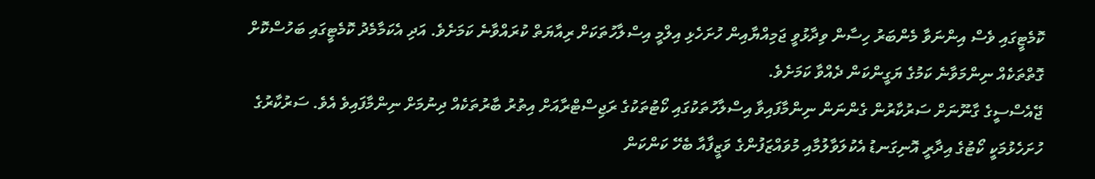ކޮމެޓީގައި ވެސް އިންނަވާ މެންބަރު ހިސާން ވިދާޅުވީ ޖަމިއްޔާއިން ހުށަހެޅި އިލްމީ އިސްލާހުތަކަށް ރިއާޔަތް ކުރައްވާނެ ކަމަށެވެ. އަދި އެކަމާމެދު ކޮމެޓީގައި ބަހުސްކޮށް ގޮތްތަކެއް ނިންމަވާނެ ކަމުގެ ޔަގީންކަން ދެއްވާ ކަމަށެވެ.
ޖޭއެސްސީގެ ގާނޫނަށް ސަރުކާރުން ގެންނަން ނިންމާފައިވާ އިސްލާހުތަކުގައި ކޯޓުތަކުގެ ރަޖިސްޓްރާއަށް އިތުރު ބާރުތަކެއް ދިނުމަށް ނިންމާފައިވެ އެވެ. ސަރުކާރުގެ ހުށަހެޅުމަކީ ކޯޓުގެ އިދާރީ އޮނިގަނޑު އެކުލަވާލުމާއި މުވައްޒަފުންގެ ވަޒީފާއާ ބެހޭ ކަންކަން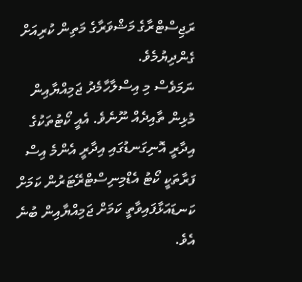ރަޖިސްޓްރާގެ މަޝްވަރާގެ މަތިން ކުރިއަށް ގެންދިޔުމެވެ.
ނަމަވެސް މި އިސްލާހާމެދު ޖަމިއްޔާއިން މުޅިން ތާއިދެއް ނޫނެވެ. އެއީ ކޯޓުތަކުގެ އިދާރީ އޮނިގަނޑުގައި އިދާރީ އެންމެ އިސް ފަރާތަކީ ކޯޓު އެޑްމިނިސްޓްރޭޓަރުން ކަމަށް ކަނޑައަޅާފައިވާތީ ކަމަށް ޖަމިއްޔާއިން ބުނެ އެވެ.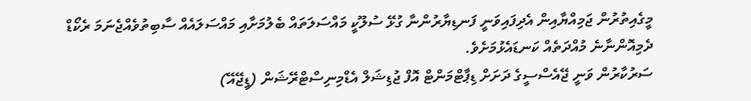މީގެއިތުރުން ޖަމިއްޔާއިން އެދިފައިވަނީ ފަނޑިޔާރުންނާ ގުޅޭ ސުލޫކީ މައްސަލަތައް ބެލުމަށާއި މައްސަލައެއް ސާބިތުވެއްޖެނަމަ ރެކޯޑް ދެމިއޮންނާނެ މުއްދަތެއް ކަނޑައެޅުމަށެވެ.
ސަރުކާރުން ވަނީ ޖޭއެސްސީގެ ދަށަށް ޑިޕާޓްމަންޓް އޮފް ޖުޑިޝަލް އެޑްމިނިސްޓްރޭޝަން (ޑީޖޭއޭ)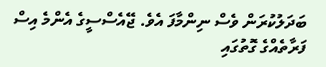ބަދަލުކުރަން ވެސް ނިންމާފަ އެވެ. ޖޭއެސްސީގެ އެންމެ އިސް ފަރާތެއްގެ ގޮތުގައި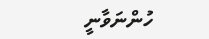ހުންނަވާނީ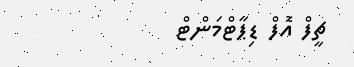ޗީފް އޮފް ޑިޕާޓްމަންޓް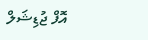އޮފް ޖުޑިޝަލް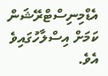އެޑްމިނިސްޓްރޭޝަން ކަމަށް އިސްލާހުގައިވެ އެވެ.